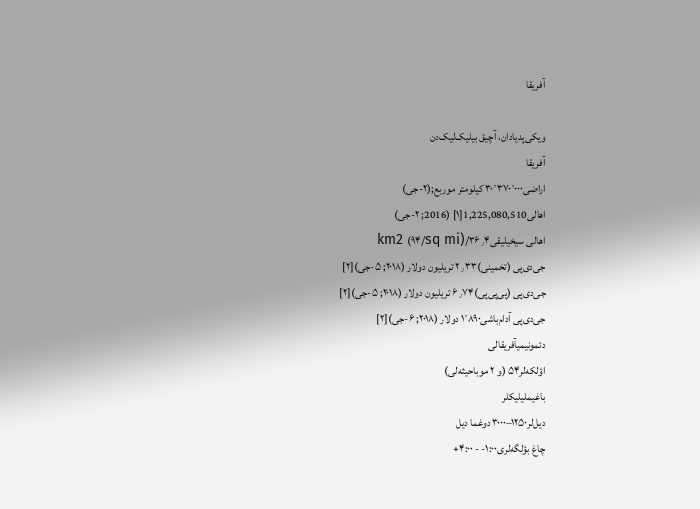آفریقا

ویکی‌پدیادان، آچیق بیلیک‌لیک‌دن
آفریقا
اراضی۳۰٬۳۷۰٬۰۰۰ کیلومتر موربع;(۲-جی)
اهالی1,225,080,510[۱] (2016; ۲-جی)
اهالی سیخیلیقی۳۶٫۴/km2 (۹۴/sq mi)
جی‌دی‌پی (تخمینی)۲٫۳۳ تریلیون دولار (۲۰۱۸; ۵-جی)[۲]
جی‌دی‌پی (پی‌پی‌پی)۶٫۷۴ تریلیون دولار (۲۰۱۸; ۵-جی)[۲]
جی‌دی‌پی آدام‌باشی۱٬۸۹۰ دولار (۲۰۱۸; ۶-جی)[۲]
دئمونیمیآفریقالی
اؤلکه‌لر۵۴ (و ۲ موباحیثه‌لی)
باغیملیلیکلر
دیل‌لر۱۲۵۰–۳۰۰۰ دوغما دیل
چاغ بؤلگه‌لری۱:۰۰- - ۴:۰۰+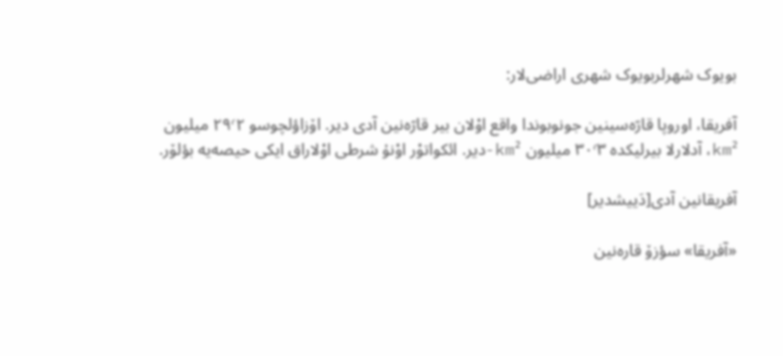بویوک شهرلربویوک شهری اراضی‌لار:

آفریقا، اوروپا قارّه‌سینین جونوبوندا واقع اوْلان بیر قارّه‌نین آدی دیر. اۆزاؤلچوسو ۲۹٬۲ میلیون km²، آدلارلا بیرلیکده ۳۰٬۳ میلیون km²-دیر. ائکواتوْر اوْنۇ شرطی اوْلاراق ایکی حیصه‌یه بؤلۆر.

آفریقانین آدی[دَییشدیر]

«آفریقا» سؤزۆ قاره‌نین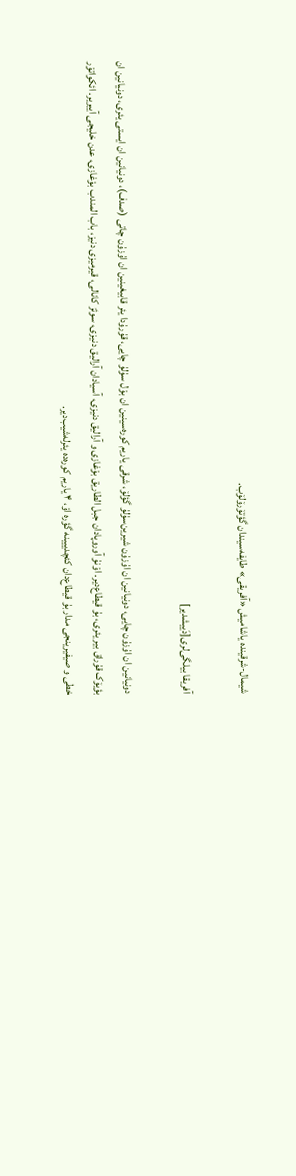شیمال-شرقینده یاشامیش «آفریقی» طایفه‌سیندان گؤتۆرۆلۆب.

آفریقا بیلگی‌لری[دَییشدیر]

دونیانین ان اۇزۇن چایی، دونیانین ان اۇزۇن شیرین‌سۇلۇ گؤلۆ، شرقی یاریم کوره‌سینین ان بوْل سۇلۇ چایی، قۇرۇدا یئر قابیغینین ان اۇزۇن چاتی (صدف)، دونیانین ان ایستی یئری، دونیانین ان بؤیۆک قۇراق بیر یئری، بۇ قیطاع‌دیر. اوْنۇ آوروپادان جبل الطاریق بوْغازی و آرالیق دنیزی، آسیادان آرالیق دنیزی، سوئز کانالی، قیرمیزی دنیز، باب المندب بوْغازی، عدن خلیجی آییریر. ائکواتوْر خطی و صیفیرینجی مدار بۇ قیطاع‌دان کئچدییینه گؤره اوْ، ۴ یاریم کوره‌ده یئرله‌شیب‌دیر.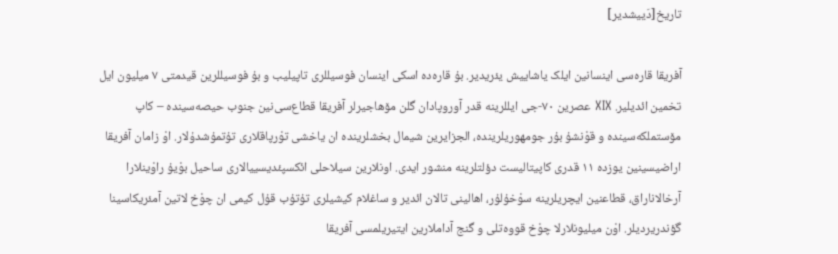تاریخ[دَییشدیر]

آفریقا قاره‌سی اینسانین ایلک یاشاییش یئریدیر. بۇ قاره‌ده اسکی اینسان فوسیللری تاپیلیب و بۇ فوسیللرین قیدمتی ۷ میلیون ایل تخمین ائدیلیر. ХIХ عصرین ۷۰-جی ایللرینه قدر آوروپادان گلن مۆهاجیرلر آفریقا قطاع‌سی‌نین جنوب حیصه‌سینده – کاپ مۆستملکه‌سینده و قوْنشۇ بۇر جومهوریلرینده، الجزایرین شیمال بخشلرینده ان یاخشی توْرپاقلاری تۇتمۇشدۇلار. اوْ زامان آفریقا اراضیسینین یوزده ۱۱ قدری کاپیتالیست دؤلتلرینه منشور ایدی. اونلارین سیلاحلی ائکسپئدیسییالاری ساحیل بوْیۇ راوْینلارا آرخالاناراق، قطاعنین ایچریلرینه سوْخۇلۇر، اهالینی تالان ائدیر و ساغلام کیشیلری تۇتۇب قۇل کیمی ان چوْخ لاتین آمئریکاسینا گؤندریردیلر. اوْن میلیونلارلا چوْخ قووه‌تلی و گنج آداملارین ایتیریلمسی آفریقا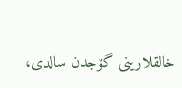خالقلارینی گۆجدن سالدی،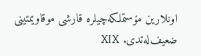اونلارین مۆستملکه‌چیلره قارشی موقاویمتینی ضعیف‌له‌تدی. ХIХ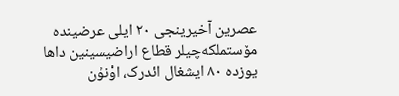عصرین آخیرینجی ۲۰ ایلی عرضینده مۆستملکه‌چیلر قطاع اراضیسینین داها یوزده ۸۰ ایشغال ائدرک، اوْنۇن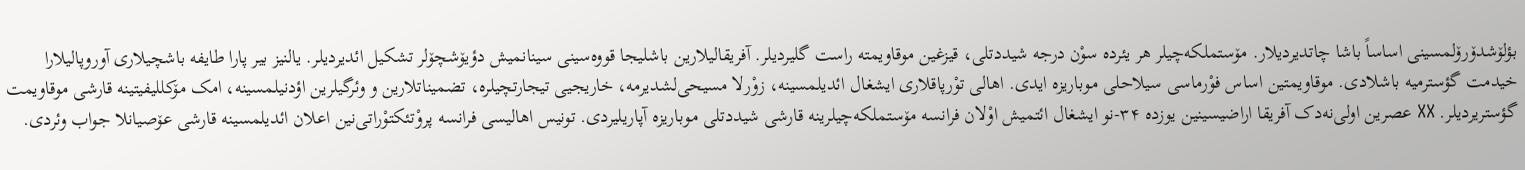بؤلۆشدۆرۆلمسینی اساساً باشا چاتدیردیلار. مۆستملکه‌چیلر هر یئرده سوْن درجه شیددتلی، قیزغین موقاویمته راست گلیردیلر. آفریقالیلارین باشلیجا قووه‌سینی سینانمیش دؤیۆشچۆلر تشکیل ائدیردیلر. یالنیز بیر پارا طایفه باشچیلاری آوروپالیلارا خیدمت گؤسترمیه باشلادی. موقاویمتین اساس فوْرماسی سیلاحلی موباریزه ایدی. اهالی توْرپاقلاری ایشغال ائدیلمسینه، زوْرلا مسیحی‌لشدیرمه، خاریجیی تیجارتچیلره، تضمیناتلارین و وئرگیلرین اؤدنیلمسینه، امک مۆکللیفیتینه قارشی موقاویمت گؤستریردیلر. ХХ عصرین اولی‌نه‌دک آفریقا اراضیسینین یوزده ۳۴-نو ایشغال ائتمیش اوْلان فرانسه مۆستملکه‌چیلرینه قارشی شیددتلی موباریزه آپاریلیردی. تونیس اهالیسی فرانسه پروْتئکتوْراتی‌نین اعلان ائدیلمسینه قارشی عۆصیانلا جواب وئردی.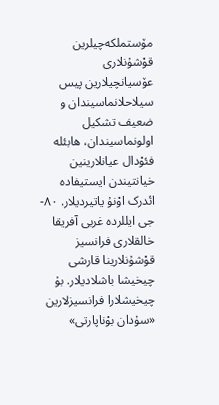مۆستملکه‌چیلرین قوْشۇنلاری عۆسیانچیلارین پیس سیلاحلانماسیندان و ضعیف تشکیل اولونماسیندان، هابئله فئوْدال عیانلارینین خیانتیندن ایستیفاده ائدرک اوْنۇ یاتیردیلار. ۸۰-جی ایللرده غربی آفریقا خالقلاری فرانسیز قوْشۇنلارینا قارشی چیخیشا باشلادیلار. بۇ چیخیشلارا فرانسیزلارین «سۇدان بوْناپارتی»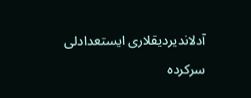آدلاندیردیقلاری ایستعدادلی سرکرده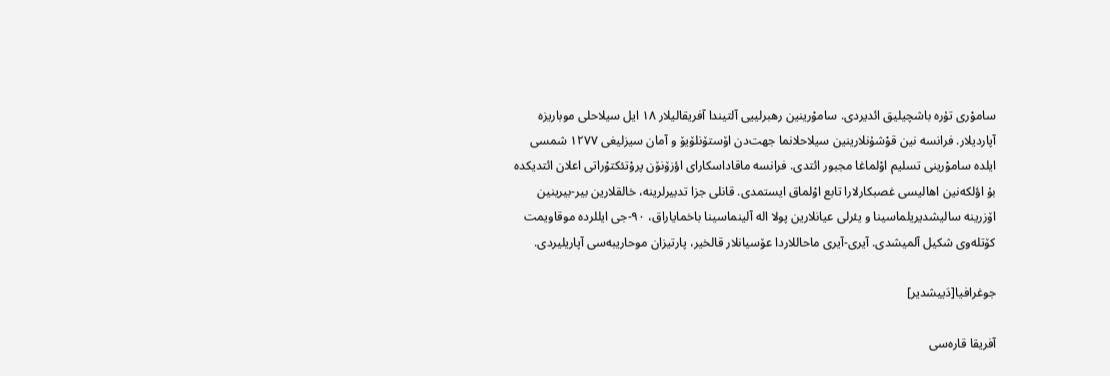ساموْری تۇره باشچیلیق ائدیردی. ساموْرینین رهبرلییی آلتیندا آفریقالیلار ۱۸ ایل سیلاحلی موباریزه آپاردیلار. فرانسه نین قوْشۇنلارینین سیلاحلانما جهت‌دن اۆستۆنلۆیۆ و آمان سیزلیغی ۱۲۷۷ شمسی ایلده ساموْرینی تسلیم اوْلماغا مجبور ائتدی. فرانسه ماقاداسکارای اؤزۆنۆن پروْتئکتوْراتی اعلان ائتدیکده بۇ اؤلکه‌نین اهالیسی غصبکارلارا تابع اوْلماق ایستمدی. قانلی جزا تدبیرلرینه، خالقلارین بیر-بیرینین اۆزرینه سالیشدیریلماسینا و یئرلی عیانلارین پولا اله آلینماسینا باخمایاراق، ۹۰-جی ایللرده موقاویمت کۆتله‌وی شکیل آلمیشدی. آیری-آیری ماحاللاردا عۆسیانلار قالخیر، پارتیزان موحاریبه‌سی آپاریلیردی.

جوغرافیا[دَییشدیر]

آفریقا قاره‌سی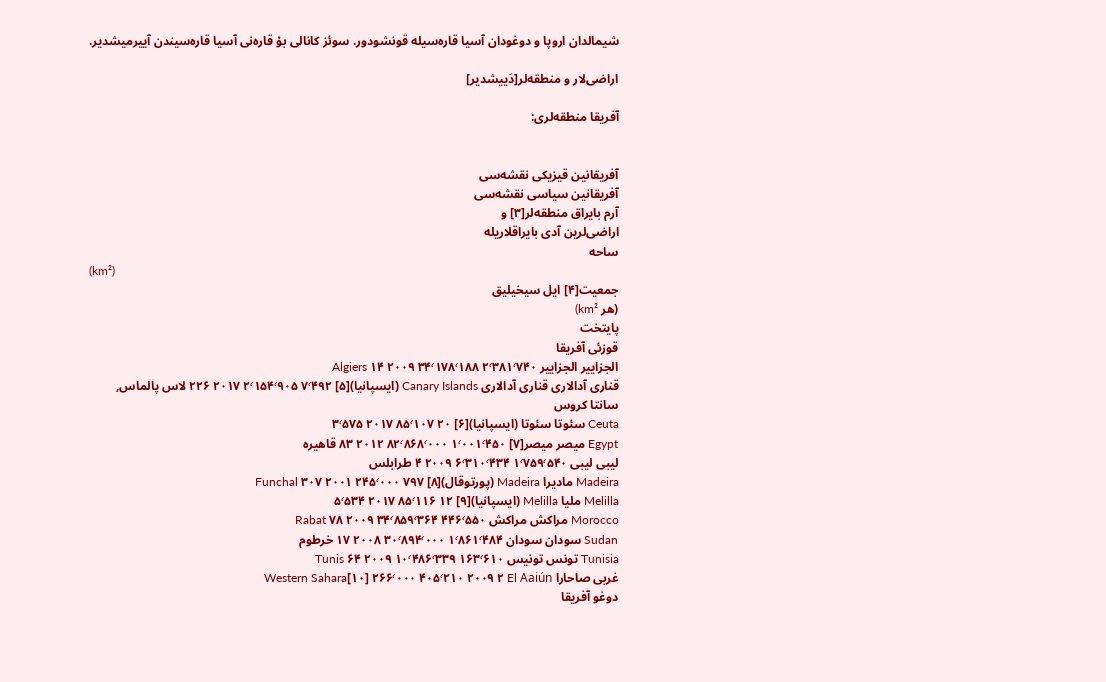شیمالدان اروپا و دوغودان آسیا قاره‌سیله قونشودور. سوئز کانالی بۇ قاره‌نی آسیا قاره‌سیندن آییرمیشدیر.

اراضی‌لار و منطقه‌لر[دَییشدیر]

آفریقا منطقه‌لری:


آفریقانین قیزیکی نقشه‌سی
آفریقانین سیاسی نقشه‌سی
آرم بايراق منطقه‌لر[۳] و
اراضی‌لرین آدی بايراقلاریله
ساحه
(km²)
جمعیت[۴] ایل سیخیلیق
(هر km²)
پایتخت
قوزئی آفریقا
الجزاییر الجزاییر ۲٬۳۸۱٬۷۴۰ ۳۴٬۱۷۸٬۱۸۸ ۲۰۰۹ ۱۴ Algiers
قناری آدالاری قناری آدالاری Canary Islands (ایسپانیا)[۵] ۷٬۴۹۲ ۲٬۱۵۴٬۹۰۵ ۲۰۱۷ ۲۲۶ لاس پالماس,
سانتا کروس
Ceuta سئوتا سئوتا (ایسپانیا)[۶] ۲۰ ۸۵٬۱۰۷ ۲۰۱۷ ۳٬۵۷۵
Egypt میصر میصر[۷] ۱٬۰۰۱٬۴۵۰ ۸۲٬۸۶۸٬۰۰۰ ۲۰۱۲ ۸۳ قاهیره
لیبی لیبی ۱٬۷۵۹٬۵۴۰ ۶٬۳۱۰٬۴۳۴ ۲۰۰۹ ۴ طرابلس
Madeira مادیرا Madeira (پورتوقال)[۸] ۷۹۷ ۲۴۵٬۰۰۰ ۲۰۰۱ ۳۰۷ Funchal
Melilla ملیا Melilla (ایسپانیا)[۹] ۱۲ ۸۵٬۱۱۶ ۲۰۱۷ ۵٬۵۳۴
Morocco مراکش مراکش ۴۴۶٬۵۵۰ ۳۴٬۸۵۹٬۳۶۴ ۲۰۰۹ ۷۸ Rabat
Sudan سودان سودان ۱٬۸۶۱٬۴۸۴ ۳۰٬۸۹۴٬۰۰۰ ۲۰۰۸ ۱۷ خرطوم
Tunisia تونس تونیس ۱۶۳٬۶۱۰ ۱۰٬۴۸۶٬۳۳۹ ۲۰۰۹ ۶۴ Tunis
غربی صاحارا Western Sahara[۱۰] ۲۶۶٬۰۰۰ ۴۰۵٬۲۱۰ ۲۰۰۹ ۲ El Aaiún
دوغو آفریقا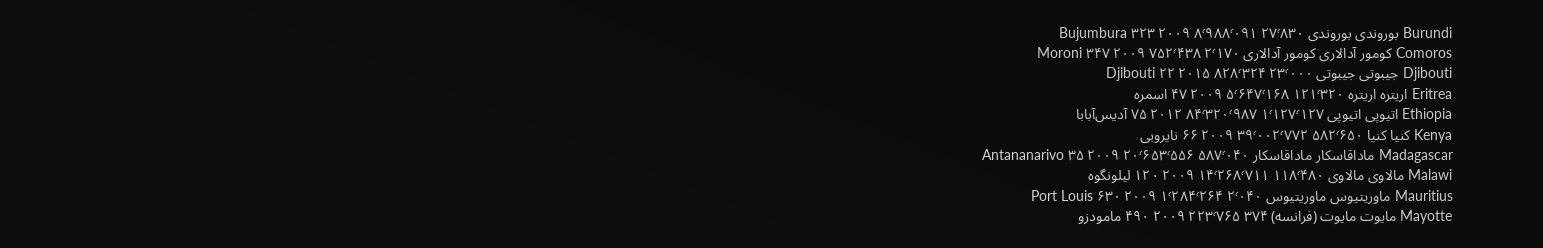Burundi بوروندی بوروندی ۲۷٬۸۳۰ ۸٬۹۸۸٬۰۹۱ ۲۰۰۹ ۳۲۳ Bujumbura
Comoros کومور آدالاری کومور آدالاری ۲٬۱۷۰ ۷۵۲٬۴۳۸ ۲۰۰۹ ۳۴۷ Moroni
Djibouti جیبوتی جیبوتی ۲۳٬۰۰۰ ۸۲۸٬۳۲۴ ۲۰۱۵ ۲۲ Djibouti
Eritrea اریتره اریتره ۱۲۱٬۳۲۰ ۵٬۶۴۷٬۱۶۸ ۲۰۰۹ ۴۷ اسمره
Ethiopia اتیوپی اتیوپی ۱٬۱۲۷٬۱۲۷ ۸۴٬۳۲۰٬۹۸۷ ۲۰۱۲ ۷۵ آدیس‌آبابا
Kenya کنیا کنیا ۵۸۲٬۶۵۰ ۳۹٬۰۰۲٬۷۷۲ ۲۰۰۹ ۶۶ نایروبی
Madagascar ماداقاسکار ماداقاسکار ۵۸۷٬۰۴۰ ۲۰٬۶۵۳٬۵۵۶ ۲۰۰۹ ۳۵ Antananarivo
Malawi مالاوی مالاوی ۱۱۸٬۴۸۰ ۱۴٬۲۶۸٬۷۱۱ ۲۰۰۹ ۱۲۰ لیلونگوه
Mauritius ماوریتیوس ماوریتیوس ۲٬۰۴۰ ۱٬۲۸۴٬۲۶۴ ۲۰۰۹ ۶۳۰ Port Louis
Mayotte مایوت مایوت (فرانسه) ۳۷۴ ۲۲۳٬۷۶۵ ۲۰۰۹ ۴۹۰ مامودزو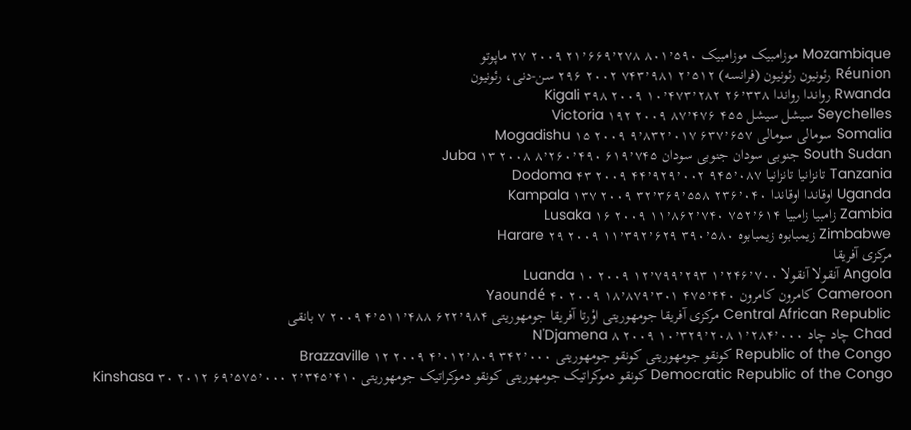Mozambique موزامبیک موزامبیک ۸۰۱٬۵۹۰ ۲۱٬۶۶۹٬۲۷۸ ۲۰۰۹ ۲۷ ماپوتو
Réunion رئونیون رئونیون (فرانسه) ۲٬۵۱۲ ۷۴۳٬۹۸۱ ۲۰۰۲ ۲۹۶ سن-دنی، رئونیون
Rwanda رواندا رواندا ۲۶٬۳۳۸ ۱۰٬۴۷۳٬۲۸۲ ۲۰۰۹ ۳۹۸ Kigali
Seychelles سیشل سیشل ۴۵۵ ۸۷٬۴۷۶ ۲۰۰۹ ۱۹۲ Victoria
Somalia سومالی سومالی ۶۳۷٬۶۵۷ ۹٬۸۳۲٬۰۱۷ ۲۰۰۹ ۱۵ Mogadishu
South Sudan جنوبی سودان جنوبی سودان ۶۱۹٬۷۴۵ ۸٬۲۶۰٬۴۹۰ ۲۰۰۸ ۱۳ Juba
Tanzania تانزانیا تانزانیا ۹۴۵٬۰۸۷ ۴۴٬۹۲۹٬۰۰۲ ۲۰۰۹ ۴۳ Dodoma
Uganda اوقاندا اوقاندا ۲۳۶٬۰۴۰ ۳۲٬۳۶۹٬۵۵۸ ۲۰۰۹ ۱۳۷ Kampala
Zambia زامبیا زامبیا ۷۵۲٬۶۱۴ ۱۱٬۸۶۲٬۷۴۰ ۲۰۰۹ ۱۶ Lusaka
Zimbabwe زیمبابوه زیمبابوه ۳۹۰٬۵۸۰ ۱۱٬۳۹۲٬۶۲۹ ۲۰۰۹ ۲۹ Harare
مرکزی آفریقا
Angola آنقولا آنقولا ۱٬۲۴۶٬۷۰۰ ۱۲٬۷۹۹٬۲۹۳ ۲۰۰۹ ۱۰ Luanda
Cameroon کامرون کامرون ۴۷۵٬۴۴۰ ۱۸٬۸۷۹٬۳۰۱ ۲۰۰۹ ۴۰ Yaoundé
Central African Republic مرکزی آفریقا جومهوریتی اوْرتا آفریقا جومهوریتی ۶۲۲٬۹۸۴ ۴٬۵۱۱٬۴۸۸ ۲۰۰۹ ۷ بانقی
Chad چاد چاد ۱٬۲۸۴٬۰۰۰ ۱۰٬۳۲۹٬۲۰۸ ۲۰۰۹ ۸ N'Djamena
Republic of the Congo کونقو جومهوریتی کونقو جومهوریتی ۳۴۲٬۰۰۰ ۴٬۰۱۲٬۸۰۹ ۲۰۰۹ ۱۲ Brazzaville
Democratic Republic of the Congo کونقو دموکراتیک جومهوریتی کونقو دموکراتیک جومهوریتی ۲٬۳۴۵٬۴۱۰ ۶۹٬۵۷۵٬۰۰۰ ۲۰۱۲ ۳۰ Kinshasa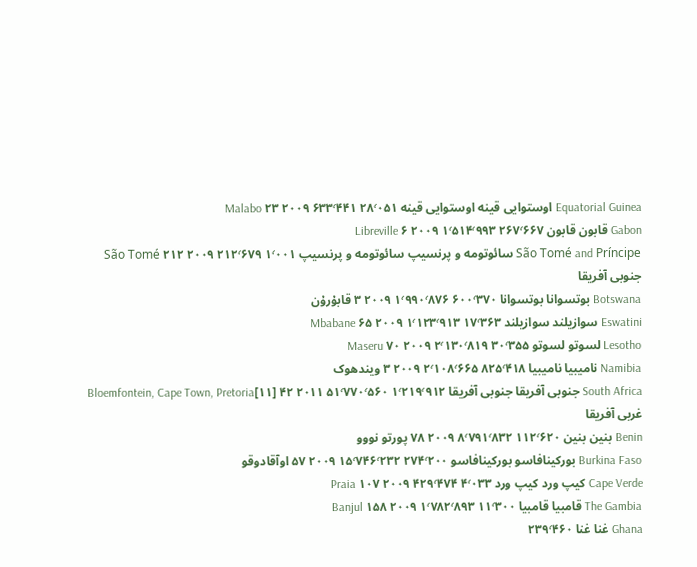Equatorial Guinea اوستوایی قینه اوستوایی قینه ۲۸٬۰۵۱ ۶۳۳٬۴۴۱ ۲۰۰۹ ۲۳ Malabo
Gabon قابون قابون ۲۶۷٬۶۶۷ ۱٬۵۱۴٬۹۹۳ ۲۰۰۹ ۶ Libreville
São Tomé and Príncipe سائوتومه و پرنسیپ سائوتومه و پرنسیپ ۱٬۰۰۱ ۲۱۲٬۶۷۹ ۲۰۰۹ ۲۱۲ São Tomé
جنوبی آفریقا
Botswana بوتسوانا بوتسوانا ۶۰۰٬۳۷۰ ۱٬۹۹۰٬۸۷۶ ۲۰۰۹ ۳ قابۇرۇن
Eswatini سوازیلند سوازیلند ۱۷٬۳۶۳ ۱٬۱۲۳٬۹۱۳ ۲۰۰۹ ۶۵ Mbabane
Lesotho لسوتو لسوتو ۳۰٬۳۵۵ ۲٬۱۳۰٬۸۱۹ ۲۰۰۹ ۷۰ Maseru
Namibia نامیبیا نامیبیا ۸۲۵٬۴۱۸ ۲٬۱۰۸٬۶۶۵ ۲۰۰۹ ۳ ویندهوک
South Africa جنوبی آفریقا جنوبی آفریقا ۱٬۲۱۹٬۹۱۲ ۵۱٬۷۷۰٬۵۶۰ ۲۰۱۱ ۴۲ Bloemfontein, Cape Town, Pretoria[۱۱]
غربی آفریقا
Benin بنین بنین ۱۱۲٬۶۲۰ ۸٬۷۹۱٬۸۳۲ ۲۰۰۹ ۷۸ پورتو نووو
Burkina Faso بورکینافاسو بورکینافاسو ۲۷۴٬۲۰۰ ۱۵٬۷۴۶٬۲۳۲ ۲۰۰۹ ۵۷ اوآقادوقو
Cape Verde کیپ ورد کیپ ورد ۴٬۰۳۳ ۴۲۹٬۴۷۴ ۲۰۰۹ ۱۰۷ Praia
The Gambia قامبیا قامبیا ۱۱٬۳۰۰ ۱٬۷۸۲٬۸۹۳ ۲۰۰۹ ۱۵۸ Banjul
Ghana غنا غنا ۲۳۹٬۴۶۰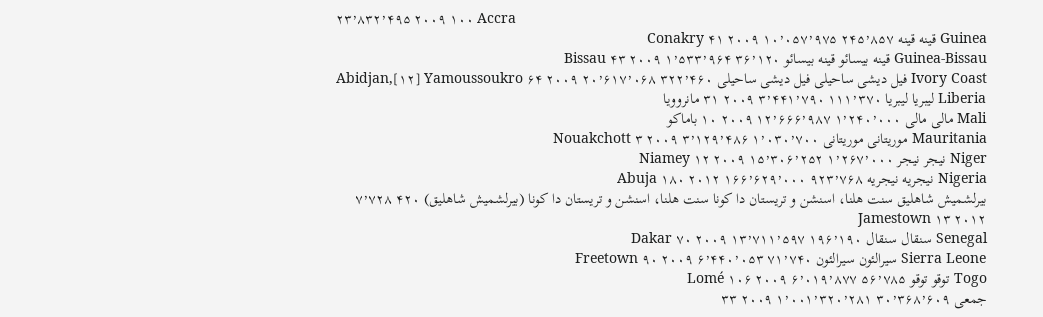۲۳٬۸۳۲٬۴۹۵ ۲۰۰۹ ۱۰۰ Accra
Guinea قینه قینه ۲۴۵٬۸۵۷ ۱۰٬۰۵۷٬۹۷۵ ۲۰۰۹ ۴۱ Conakry
Guinea-Bissau قینه بیسائو قینه بیسائو ۳۶٬۱۲۰ ۱٬۵۳۳٬۹۶۴ ۲۰۰۹ ۴۳ Bissau
Ivory Coast فیل دیشی ساحیلی فیل دیشی ساحیلی ۳۲۲٬۴۶۰ ۲۰٬۶۱۷٬۰۶۸ ۲۰۰۹ ۶۴ Abidjan,[۱۲] Yamoussoukro
Liberia لیبریا لیبریا ۱۱۱٬۳۷۰ ۳٬۴۴۱٬۷۹۰ ۲۰۰۹ ۳۱ مانروویا
Mali مالی مالی ۱٬۲۴۰٬۰۰۰ ۱۲٬۶۶۶٬۹۸۷ ۲۰۰۹ ۱۰ باماکو
Mauritania موریتانی موریتانی ۱٬۰۳۰٬۷۰۰ ۳٬۱۲۹٬۴۸۶ ۲۰۰۹ ۳ Nouakchott
Niger نیجر نیجر ۱٬۲۶۷٬۰۰۰ ۱۵٬۳۰۶٬۲۵۲ ۲۰۰۹ ۱۲ Niamey
Nigeria نیجریه نیجریه ۹۲۳٬۷۶۸ ۱۶۶٬۶۲۹٬۰۰۰ ۲۰۱۲ ۱۸۰ Abuja
بیرلشمیش شاهلیق سنت هلنا، اسنشن و تریستان دا کونا سنت هلنا، اسنشن و تریستان دا کونا (بیرلشمیش شاهلیق) ۴۲۰ ۷٬۷۲۸ ۲۰۱۲ ۱۳ Jamestown
Senegal سنقال سنقال ۱۹۶٬۱۹۰ ۱۳٬۷۱۱٬۵۹۷ ۲۰۰۹ ۷۰ Dakar
Sierra Leone سیرالئون سیرالئون ۷۱٬۷۴۰ ۶٬۴۴۰٬۰۵۳ ۲۰۰۹ ۹۰ Freetown
Togo توقو توقو ۵۶٬۷۸۵ ۶٬۰۱۹٬۸۷۷ ۲۰۰۹ ۱۰۶ Lomé
جمعی ۳۰٬۳۶۸٬۶۰۹ ۱٬۰۰۱٬۳۲۰٬۲۸۱ ۲۰۰۹ ۳۳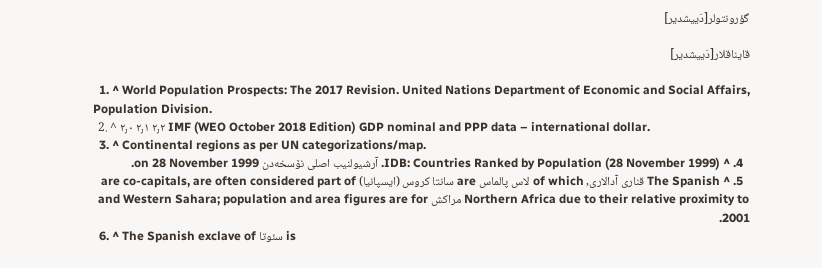گؤرونتولر[دَییشدیر]

قایناقلار[دَییشدیر]

  1. ^ World Population Prospects: The 2017 Revision. United Nations Department of Economic and Social Affairs, Population Division.
  2. ^ ۲٫۰ ۲٫۱ ۲٫۲ IMF (WEO October 2018 Edition) GDP nominal and PPP data – international dollar.
  3. ^ Continental regions as per UN categorizations/map.
  4. ^ IDB: Countries Ranked by Population (28 November 1999). آرشیولنیب اصلی نۆسخه‌دن on 28 November 1999.
  5. ^ The Spanish قناری آدالاری, of which لاس پالماس are سانتا کروس (ایسپانیا) are co-capitals, are often considered part of Northern Africa due to their relative proximity to مراکش and Western Sahara; population and area figures are for 2001.
  6. ^ The Spanish exclave of سئوتا is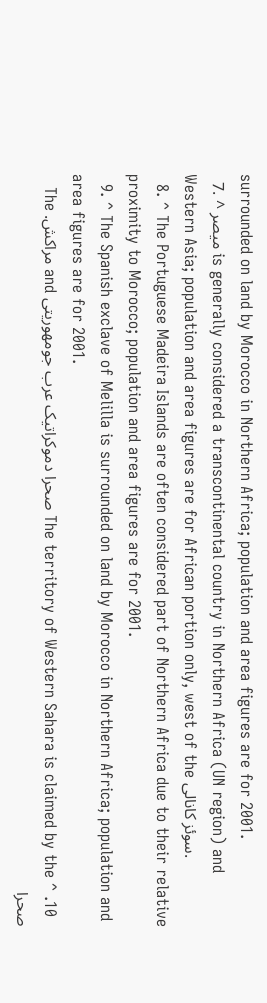surrounded on land by Morocco in Northern Africa; population and area figures are for 2001.
  7. ^ میصر is generally considered a transcontinental country in Northern Africa (UN region) and Western Asia; population and area figures are for African portion only, west of the سوئز کانالی.
  8. ^ The Portuguese Madeira Islands are often considered part of Northern Africa due to their relative proximity to Morocco; population and area figures are for 2001.
  9. ^ The Spanish exclave of Melilla is surrounded on land by Morocco in Northern Africa; population and area figures are for 2001.
  10. ^ The territory of Western Sahara is claimed by the صحرا دموکراتیک عرب جومهوریتی and مراکش. The صحرا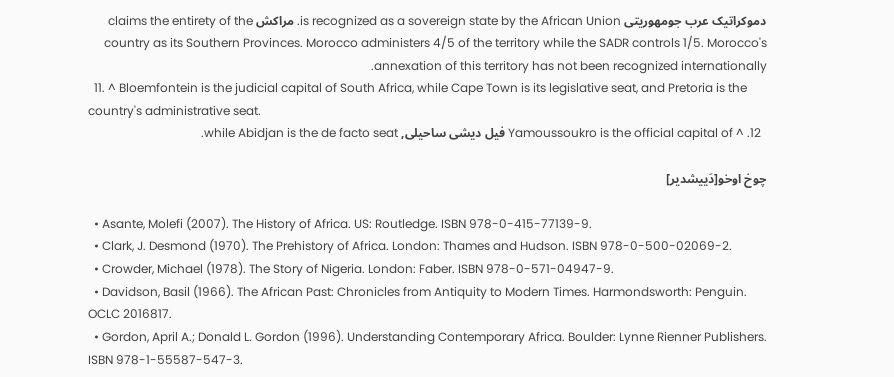دموکراتیک عرب جومهوریتی is recognized as a sovereign state by the African Union. مراکش claims the entirety of the country as its Southern Provinces. Morocco administers 4/5 of the territory while the SADR controls 1/5. Morocco's annexation of this territory has not been recognized internationally.
  11. ^ Bloemfontein is the judicial capital of South Africa, while Cape Town is its legislative seat, and Pretoria is the country's administrative seat.
  12. ^ Yamoussoukro is the official capital of فیل دیشی ساحیلی, while Abidjan is the de facto seat.

چوخ اوخو[دَییشدیر]

  • Asante, Molefi (2007). The History of Africa. US: Routledge. ISBN 978-0-415-77139-9.
  • Clark, J. Desmond (1970). The Prehistory of Africa. London: Thames and Hudson. ISBN 978-0-500-02069-2.
  • Crowder, Michael (1978). The Story of Nigeria. London: Faber. ISBN 978-0-571-04947-9.
  • Davidson, Basil (1966). The African Past: Chronicles from Antiquity to Modern Times. Harmondsworth: Penguin. OCLC 2016817.
  • Gordon, April A.; Donald L. Gordon (1996). Understanding Contemporary Africa. Boulder: Lynne Rienner Publishers. ISBN 978-1-55587-547-3.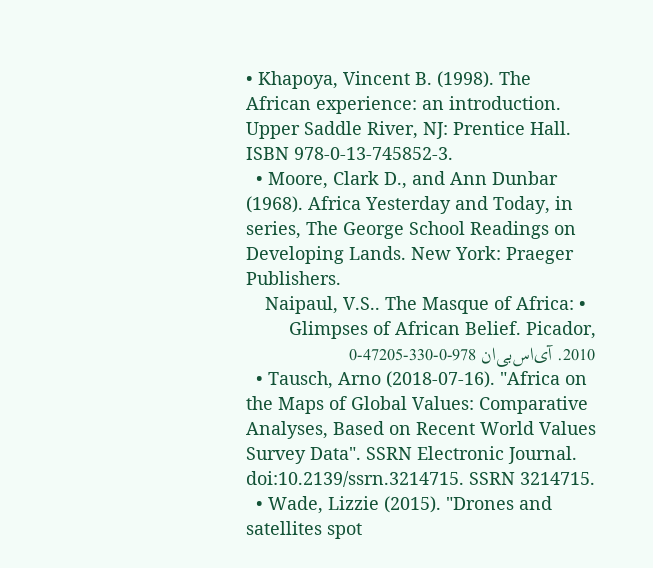• Khapoya, Vincent B. (1998). The African experience: an introduction. Upper Saddle River, NJ: Prentice Hall. ISBN 978-0-13-745852-3.
  • Moore, Clark D., and Ann Dunbar (1968). Africa Yesterday and Today, in series, The George School Readings on Developing Lands. New York: Praeger Publishers.
  • Naipaul, V.S.. The Masque of Africa: Glimpses of African Belief. Picador, 2010. آی‌اس‌بی‌ان 978-0-330-47205-0
  • Tausch, Arno (2018-07-16). "Africa on the Maps of Global Values: Comparative Analyses, Based on Recent World Values Survey Data". SSRN Electronic Journal. doi:10.2139/ssrn.3214715. SSRN 3214715.
  • Wade, Lizzie (2015). "Drones and satellites spot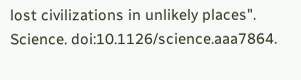lost civilizations in unlikely places". Science. doi:10.1126/science.aaa7864.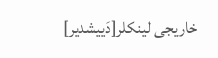خاریجی لینکلر[دَییشدیر]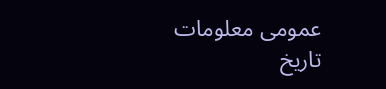عمومی معلومات
تاریخ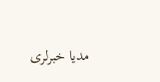مدیا خبرلری